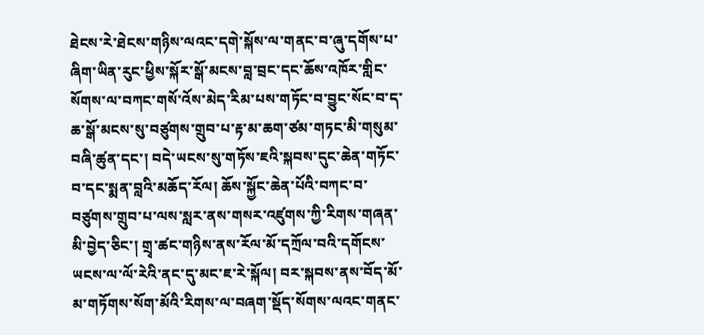ཐེངས་རེ་ཐེངས་གཉིས་ལའང་དགེ་སྐོས་ལ་གནང་བ་ཞུ་དགོས་པ་ཞིག་ཡིན་རུང་ཕྱིས་སྐོར་སྒོ་མངས་བླ་བྲང་དང་ཆོས་འཁོར་གླིང་སོགས་ལ་བཀང་གསོ་འོས་མེད་རིམ་པས་གཏོང་བ་བྱུང་སོང་བ་ད་ཆ་སྒོ་མངས་སུ་བཙུགས་གྲུབ་པ་རྟ་མ་ཆག་ཙམ་གཏང་མི་གསུམ་བཞི་ཚུན་དང་། བདེ་ཡངས་སུ་གཏོས་ཇའི་སྐབས་དུང་ཆེན་གཏོང་བ་དང་སྨན་བླའི་མཆོད་རོལ། ཆོས་སྐྱོང་ཆེན་པོའི་བཀང་བ་བཙུགས་གྲུབ་པ་ལས་སླར་ནས་གསར་འཛུགས་ཀྱི་རིགས་གཞན་མི་བྱེད་ཅིང་། གྲྭ་ཚང་གཉིས་ནས་རོལ་མོ་དཀྲོལ་བའི་དགོངས་ཡངས་ལ་ལོ་རེའི་ནང་དུ་མང་ཇ་རེ་སྐོལ། བར་སྐབས་ནས་བོད་མོ་མ་གཏོགས་སོག་མོའི་རིགས་ལ་བཞག་སྡོད་སོགས་ལའང་གནང་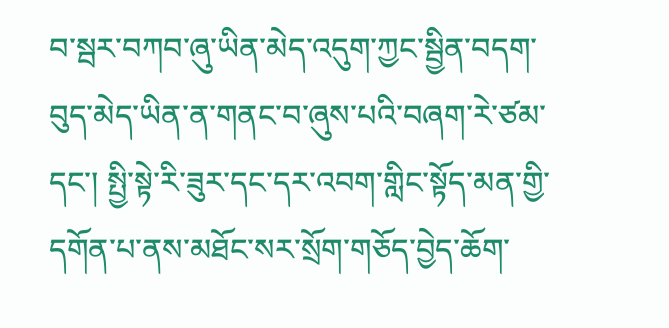བ་སྦར་བཀབ་ཞུ་ཡིན་མེད་འདུག་ཀྱང་སྦྱིན་བདག་བུད་མེད་ཡིན་ན་གནང་བ་ཞུས་པའི་བཞག་རེ་ཙམ་དང་། སྤྱི་སྟེ་རི་ཟུར་དང་དར་འབག་གླིང་སྟོད་མན་གྱི་དགོན་པ་ནས་མཐོང་སར་སྲོག་གཅོད་བྱེད་ཆོག་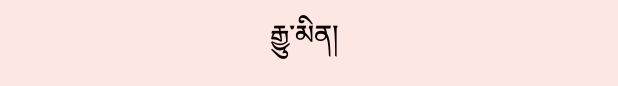རྒྱུ་མིན།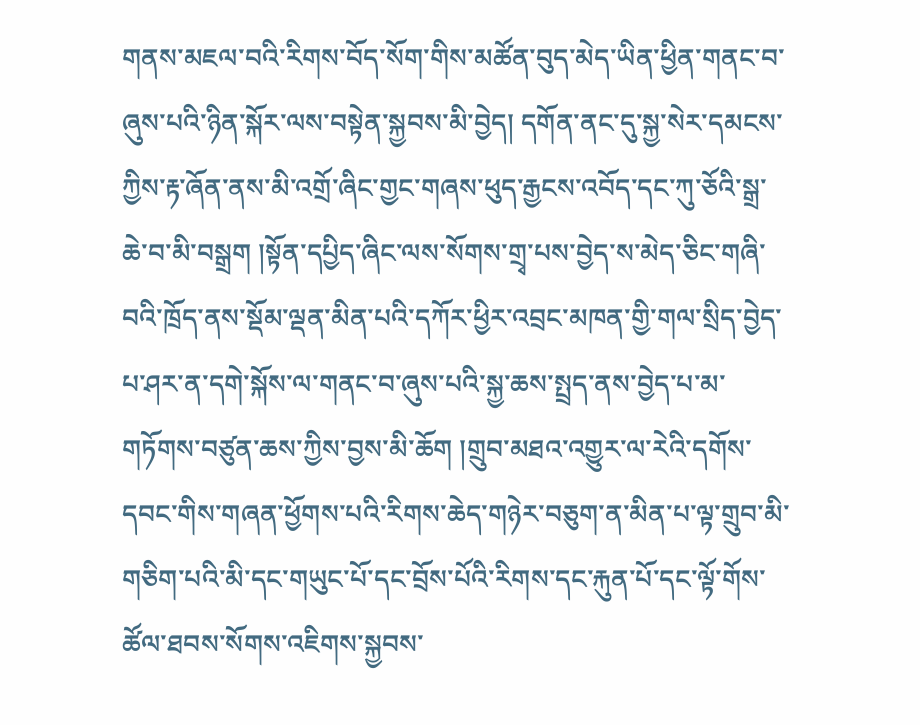གནས་མཇལ་བའི་རིགས་བོད་སོག་གིས་མཚོན་བུད་མེད་ཡིན་ཕྱིན་གནང་བ་ཞུས་པའི་ཉིན་སྐོར་ལས་བསྟེན་སྐྱབས་མི་བྱེད། དགོན་ནང་དུ་སྐྱ་སེར་དམངས་ཀྱིས་རྟ་ཞོན་ནས་མི་འགྲོ་ཞིང་གྱང་གཞས་ཕུད་རྒྱངས་འབོད་དང་ཀུ་ཅོའི་སྒྲ་ཆེ་བ་མི་བསྒྲག །སྟོན་དཔྱིད་ཞིང་ལས་སོགས་གྲྭ་པས་བྱེད་ས་མེད་ཅིང་གཞི་བའི་ཁྲོད་ནས་སྡོམ་ལྡན་མིན་པའི་དཀོར་ཕྱིར་འབྲང་མཁན་གྱི་གལ་སྲིད་བྱེད་པ་ཤར་ན་དགེ་སྐོས་ལ་གནང་བ་ཞུས་པའི་སྐྱ་ཆས་སྤྲད་ནས་བྱེད་པ་མ་གཏོགས་བཙུན་ཆས་ཀྱིས་བྱས་མི་ཆོག །གྲུབ་མཐའ་འགྱུར་ལ་རེའི་དགོས་དབང་གིས་གཞན་ཕྱོགས་པའི་རིགས་ཆེད་གཉེར་བཅུག་ན་མིན་པ་ལྟ་གྲུབ་མི་གཅིག་པའི་མི་དང་གཡུང་པོ་དང་བྲོས་པོའི་རིགས་དང་རྐུན་པོ་དང་ལྟོ་གོས་ཚོལ་ཐབས་སོགས་འཇིགས་སྐྱབས་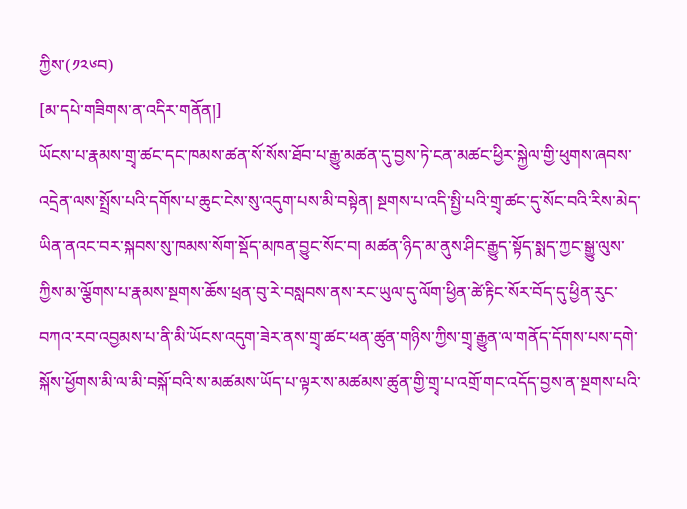ཀྱིས་(༡༢༦བ)
[མ་དཔེ་གཟིགས་ན་འདིར་གནོན།]
ཡོངས་པ་རྣམས་གྲྭ་ཚང་དང་ཁམས་ཚན་སོ་སོས་ཐོབ་པ་རྒྱུ་མཚན་དུ་བྱས་ཏེ་ངན་མཚང་ཕྱིར་སྐྱེལ་གྱི་ཕུགས་ཞབས་འདྲེན་ལས་སྤྲོས་པའི་དགོས་པ་ཆུང་ངེས་སུ་འདུག་པས་མི་བསྟེན། སྔགས་པ་འདི་སྤྱི་པའི་གྲྭ་ཚང་དུ་སོང་བའི་རིས་མེད་ཡིན་ནའང་བར་སྐབས་སུ་ཁམས་སོག་སྡོད་མཁན་བྱུང་སོང་བ། མཚན་ཉིད་མ་ནུས་ཤིང་རྒྱུད་སྟོད་སྨད་ཀྱང་སྒྱུ་ལུས་ཀྱིས་མ་ལྕོགས་པ་རྣམས་སྔགས་ཆོས་ཕྲན་བུ་རེ་བསླབས་ནས་རང་ཡུལ་དུ་ལོག་ཕྱིན་ཚེ་རྟིང་སོར་བོད་དུ་ཕྱིན་རུང་བཀའ་རབ་འབྱམས་པ་ནི་མི་ཡོངས་འདུག་ཟེར་ནས་གྲྭ་ཚང་ཕན་ཚུན་གཉིས་ཀྱིས་གྲྭ་རྒྱུན་ལ་གནོད་དོགས་པས་དགེ་སྐོས་ཕྱོགས་མི་ལ་མི་བསྐོ་བའི་ས་མཚམས་ཡོད་པ་ལྟར་ས་མཚམས་ཚུན་གྱི་གྲྭ་པ་འགྲོ་གང་འདོད་བྱས་ན་སྔགས་པའི་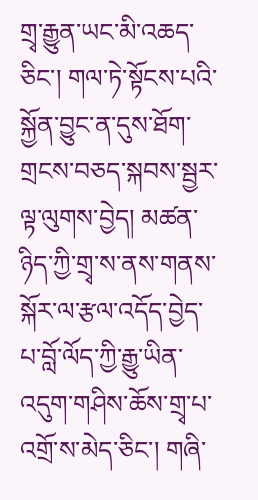གྲྭ་རྒྱུན་ཡང་མི་འཆད་ཅིང་། གལ་ཏེ་སྟོངས་པའི་སྐྱོན་བྱུང་ན་དུས་ཐོག་གྲངས་བཅད་སྐབས་སྦྱར་ལྟ་ལུགས་བྱེད། མཚན་ཉིད་ཀྱི་གྲྭ་ས་ནས་གནས་སྐོར་ལ་རྩལ་འདོད་བྱེད་པ་བློ་ལོད་ཀྱི་རྒྱུ་ཡིན་འདུག་གཤིས་ཆོས་གྲྭ་པ་འགྲོ་ས་མེད་ཅིང་། གཞི་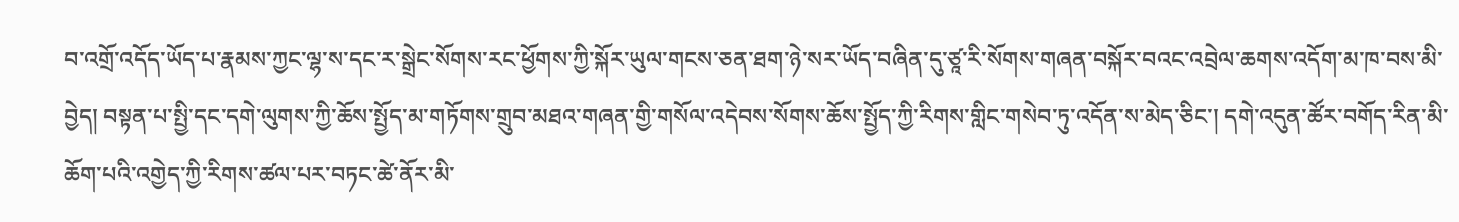བ་འགྲོ་འདོད་ཡོད་པ་རྣམས་ཀྱང་ལྷ་ས་དང་ར་སྒྲེང་སོགས་རང་ཕྱོགས་ཀྱི་སྐོར་ཡུལ་གངས་ཅན་ཐག་ཉེ་སར་ཡོད་བཞིན་དུ་ཙཱ་རི་སོགས་གཞན་བསྐོར་བའང་འབྲེལ་ཆགས་འདོག་མ་ཁ་བས་མི་བྱེད། བསྟན་པ་སྤྱི་དང་དགེ་ལུགས་ཀྱི་ཆོས་སྤྱོད་མ་གཏོགས་གྲུབ་མཐའ་གཞན་གྱི་གསོལ་འདེབས་སོགས་ཆོས་སྤྱོད་ཀྱི་རིགས་གླིང་གསེབ་ཏུ་འདོན་ས་མེད་ཅིང་། དགེ་འདུན་ཚོར་བགོད་རིན་མི་ཆོག་པའི་འགྱེད་ཀྱི་རིགས་ཚལ་པར་བཏང་ཚེ་ནོར་མི་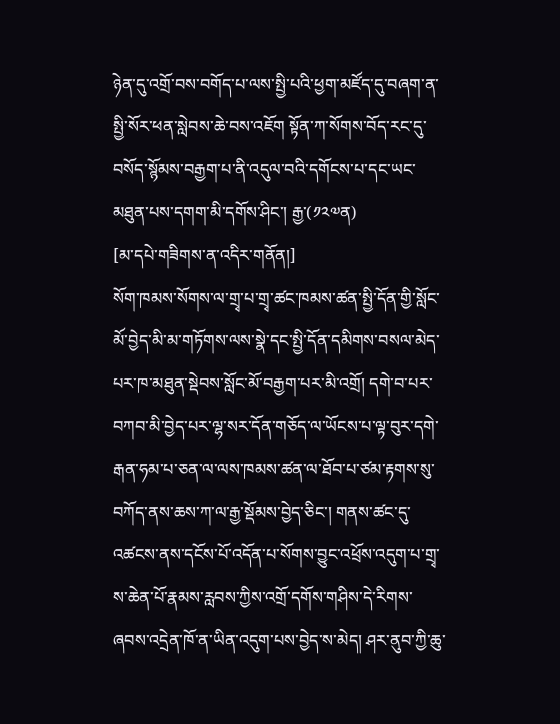ཉེན་དུ་འགྲོ་བས་བགོད་པ་ལས་སྤྱི་པའི་ཕྱག་མཛོད་དུ་བཞག་ན་སྤྱི་སོར་ཕན་སླེབས་ཆེ་བས་འཇོག སྟོན་ཀ་སོགས་བོད་རང་དུ་བསོད་སྙོམས་བརྒྱག་པ་ནི་འདུལ་བའི་དགོངས་པ་དང་ཡང་མཐུན་པས་དགག་མི་དགོས་ཤིང་། རྒྱ་(༡༢༧ན)
[མ་དཔེ་གཟིགས་ན་འདིར་གནོན།]
སོག་ཁམས་སོགས་ལ་གྲྭ་པ་གྲྭ་ཚང་ཁམས་ཚན་སྤྱི་དོན་གྱི་སློང་མོ་བྱེད་མི་མ་གཏོགས་ལས་སྣེ་དང་སྤྱི་དོན་དམིགས་བསལ་མེད་པར་ཁ་མཐུན་སྡེབས་སློང་མོ་བརྒྱག་པར་མི་འགྲོ། དགེ་བ་པར་བཀབ་མི་བྱེད་པར་ལྷ་སར་དོན་གཅོད་ལ་ཡོངས་པ་ལྟ་བུར་དགེ་རྒན་ཧམ་པ་ཅན་ལ་ལས་ཁམས་ཚན་ལ་ཐོབ་པ་ཙམ་རྟགས་སུ་བཀོད་ནས་ཆས་ཀ་ལ་རྒྱ་སྡོམས་བྱེད་ཅིང་། གནས་ཚང་དུ་འཚངས་ནས་དངོས་པོ་འདོན་པ་སོགས་བྱུང་འཕྲོས་འདུག་པ་གྲྭ་ས་ཆེན་པོ་རྣམས་རླབས་ཀྱིས་འགྲོ་དགོས་གཤིས་དེ་རིགས་ཞབས་འདྲེན་ཁོ་ན་ཡིན་འདུག་པས་བྱེད་ས་མེད། ཤར་ནུབ་ཀྱི་ཆུ་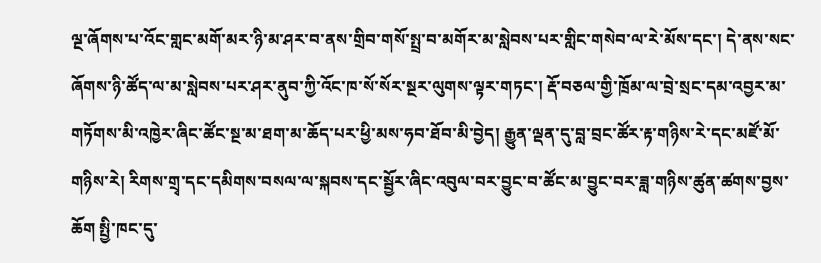ལྔ་ཞོགས་པ་འོང་གླང་མགོ་མར་ཉི་མ་ཤར་བ་ནས་གྲིབ་གསོ་སྤྲ་བ་མགོར་མ་སླེབས་པར་གླིང་གསེབ་ལ་རེ་མོས་དང་། དེ་ནས་སང་ཞོགས་ཉི་ཚོད་ལ་མ་སླེབས་པར་ཤར་ནུབ་ཀྱི་འོང་ཁ་སོ་སོར་སྔར་ལུགས་ལྟར་གཏང་། རྡོ་བཅལ་གྱི་ཁྲོམ་ལ་བྲེ་སྲང་དམ་འབྱར་མ་གཏོགས་མི་འཁྱེར་ཞིང་ཚོང་སྔ་མ་ཐག་མ་ཆོད་པར་ཕྱི་མས་ཧབ་ཐོབ་མི་བྱེད། རྒྱུན་ལྡན་དུ་བླ་བྲང་ཚོར་རྟ་གཉིས་རེ་དང་མཛོ་མོ་གཉིས་རེ། རིགས་གྲྭ་དང་དམིགས་བསལ་ལ་སྐབས་དང་སྦྱོར་ཞིང་འབུལ་བར་བྱུང་བ་ཚོང་མ་བྱུང་བར་ཟླ་གཉིས་ཚུན་ཚགས་བྱས་ཆོག སྤྱི་ཁང་དུ་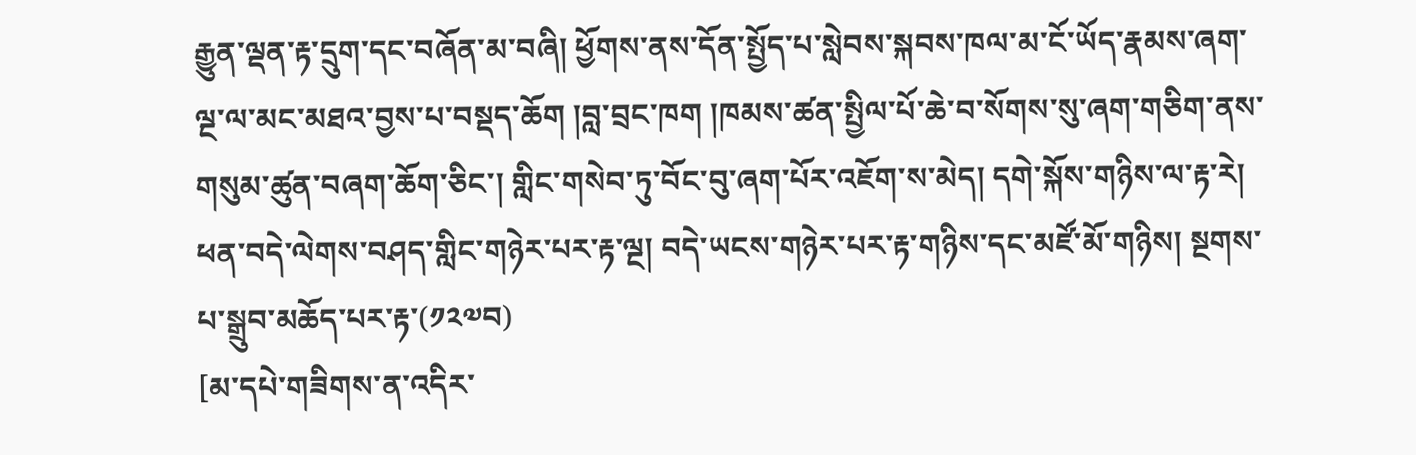རྒྱུན་ལྡན་རྟ་དྲུག་དང་བཞོན་མ་བཞི། ཕྱོགས་ནས་དོན་སྤྱོད་པ་སླེབས་སྐབས་ཁལ་མ་ངོ་ཡོད་རྣམས་ཞག་ལྔ་ལ་མང་མཐའ་བྱས་པ་བསྡད་ཆོག །བླ་བྲང་ཁག །ཁམས་ཚན་སྤྱིལ་པོ་ཆེ་བ་སོགས་སུ་ཞག་གཅིག་ནས་གསུམ་ཚུན་བཞག་ཆོག་ཅིང་། གླིང་གསེབ་ཏུ་བོང་བུ་ཞག་པོར་འཇོག་ས་མེད། དགེ་སྐོས་གཉིས་ལ་རྟ་རེ། ཕན་བདེ་ལེགས་བཤད་གླིང་གཉེར་པར་རྟ་ལྔ། བདེ་ཡངས་གཉེར་པར་རྟ་གཉིས་དང་མཛོ་མོ་གཉིས། སྔགས་པ་སྒྲུབ་མཆོད་པར་རྟ་(༡༢༧བ)
[མ་དཔེ་གཟིགས་ན་འདིར་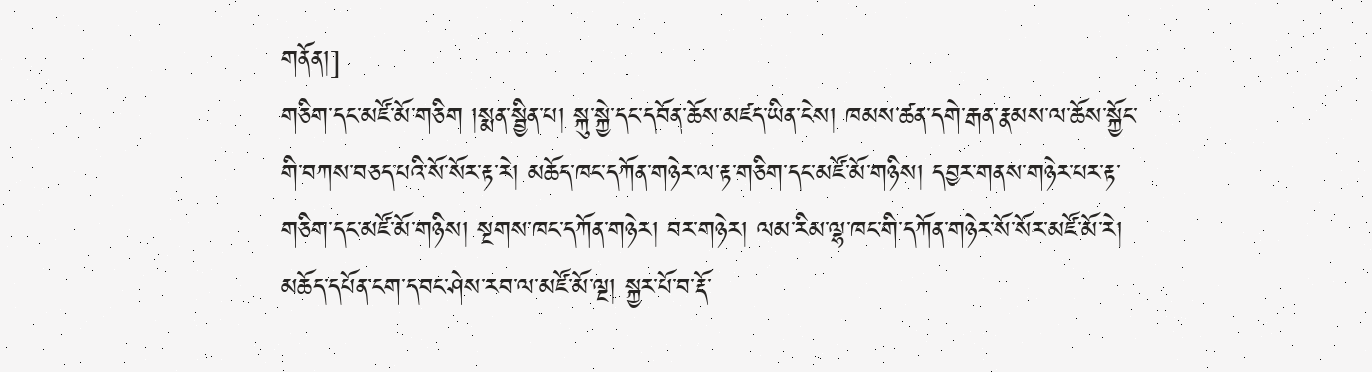གནོན།]
གཅིག་དང་མཛོ་མོ་གཅིག །སྨན་སྦྱིན་པ། སྐུ་སྐྱེ་དང་དབོན་ཆོས་མཛད་ཡིན་ངེས། ཁམས་ཚན་དགེ་རྒན་རྣམས་ལ་ཆོས་སྐྱོང་གི་བཀས་བཅད་པའི་སོ་སོར་རྟ་རེ། མཆོད་ཁང་དཀོན་གཉེར་ལ་རྟ་གཅིག་དང་མཛོ་མོ་གཉིས། དབྱར་གནས་གཉེར་པར་རྟ་གཅིག་དང་མཛོ་མོ་གཉིས། སྔགས་ཁང་དཀོན་གཉེར། བར་གཉེར། ལམ་རིམ་ལྷ་ཁང་གི་དཀོན་གཉེར་སོ་སོར་མཛོ་མོ་རེ། མཆོད་དཔོན་ངག་དབང་ཤེས་རབ་ལ་མཛོ་མོ་ལྔ། སྐྱར་པོ་བ་རྡོ་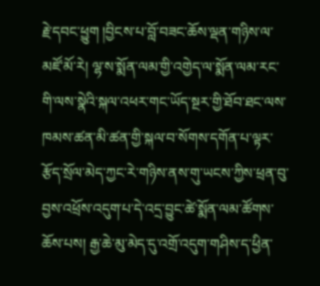རྗེ་དབང་ཕྱུག །བྱིངས་པ་བློ་བཟང་ཆོས་ལྡན་གཉིས་ལ་མཛོ་མོ་རེ། ལྷ་ས་སྨོན་ལམ་གྱི་འགྱེད་ལ་སྨོན་ལམ་རང་གི་ལས་སྣེའི་སྐལ་འཕར་གང་ཡོད་སྔར་གྱི་ཐོབ་ཐང་ལས་ཁམས་ཚན་མི་ཚན་གྱི་སྐལ་བ་སོགས་དགོན་པ་ལྟར་རྩོད་སྲོལ་མེད་ཀྱང་རེ་གཉིས་ནས་གུ་ཡངས་ཀྱིས་ཕྲན་བུ་བྱས་འཕྲོས་འདུག་པ་དེ་འདྲ་བྱུང་ཚེ་སྨོན་ལམ་ཚོགས་ཆོས་པས། རྒྱ་ཆེ་མུ་མེད་དུ་འགྲོ་འདུག་གཤིས་ད་ཕྱིན་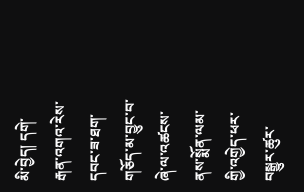མི་བྱེད། དགེ་རྒན་འགའ་རེས་དབང་ཟ་ཐག་གཅོད་མ་བྱུང་བ་ཞེ་ལ་འཚངས་ནས་སྨོན་ལམ་གྱི་འགྱེད་ཕར་བསྒྱུར་ཚུར་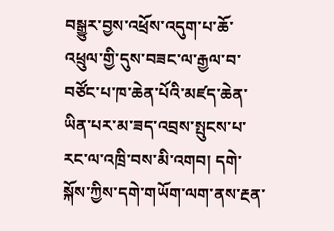བསྒྱུར་བྱས་འཕྲོས་འདུག་པ་ཆོ་འཕྲུལ་གྱི་དུས་བཟང་ལ་རྒྱལ་བ་བཙོང་པ་ཁ་ཆེན་པོའི་མཛད་ཆེན་ཡིན་པར་མ་ཟད་འབྲས་སྤུངས་པ་རང་ལ་འཁྲི་བས་མི་འགབ། དགེ་སྐོས་ཀྱིས་དགེ་གཡོག་ལག་ནས་རྔན་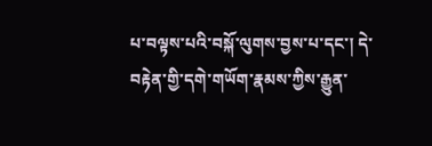པ་བལྟས་པའི་བསྐོ་ལུགས་བྱས་པ་དང་། དེ་བརྟེན་གྱི་དགེ་གཡོག་རྣམས་ཀྱིས་རྒྱུན་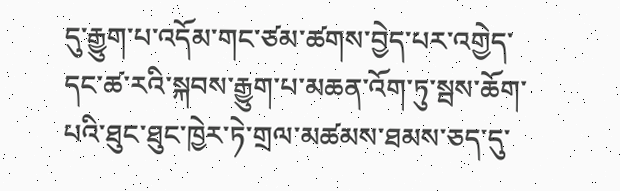དུ་རྒྱུག་པ་འདོམ་གང་ཙམ་ཚགས་བྱེད་པར་འགྱེད་དང་ཚ་རའི་སྐབས་རྒྱུག་པ་མཆན་འོག་ཏུ་སྦས་ཆོག་པའི་ཐུང་ཐུང་ཁྱེར་ཏེ་གྲལ་མཚམས་ཐམས་ཅད་དུ་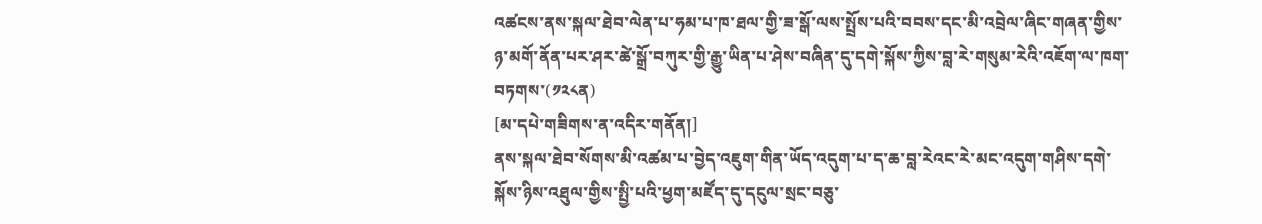འཚངས་ནས་སྐལ་ཐེབ་ལེན་པ་ཧམ་པ་ཁ་ཐལ་གྱི་ཟ་སྒོ་ལས་སྤྲོས་པའི་བབས་དང་མི་འབྲེལ་ཞིང་གཞན་གྱིས་ཉ་མགོ་ནོན་པར་ཤར་ཚེ་སྒྲོ་བཀུར་གྱི་རྒྱུ་ཡིན་པ་ཤེས་བཞིན་དུ་དགེ་སྐོས་ཀྱིས་བླ་རེ་གསུམ་རེའི་འཇོག་ལ་ཁག་བཏགས་(༡༢༨ན)
[མ་དཔེ་གཟིགས་ན་འདིར་གནོན།]
ནས་སྐལ་ཐེབ་སོགས་མི་འཚམ་པ་བྱེད་འཇུག་གིན་ཡོད་འདུག་པ་ད་ཆ་བླ་རེའང་རེ་མང་འདུག་གཤིས་དགེ་སྐོས་ཉིས་འཐུལ་གྱིས་སྤྱི་པའི་ཕྱག་མཛོད་དུ་དངུལ་སྲང་བཅུ་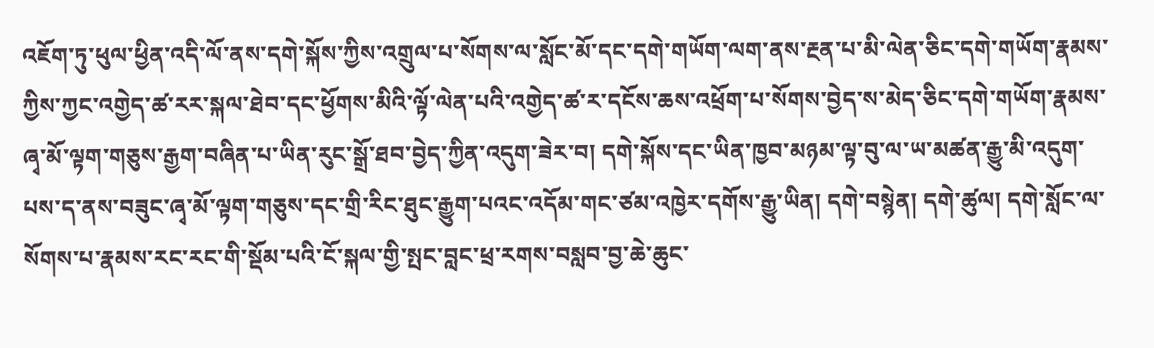འཇོག་ཏུ་ཕུལ་ཕྱིན་འདི་ལོ་ནས་དགེ་སྐོས་ཀྱིས་འགྲུལ་པ་སོགས་ལ་སློང་མོ་དང་དགེ་གཡོག་ལག་ནས་རྔན་པ་མི་ལེན་ཅིང་དགེ་གཡོག་རྣམས་ཀྱིས་ཀྱང་འགྱེད་ཚ་རར་སྐལ་ཐེབ་དང་ཕྱོགས་མིའི་ལྟོ་ལེན་པའི་འགྱེད་ཚ་ར་དངོས་ཆས་འཕྲོག་པ་སོགས་བྱེད་ས་མེད་ཅིང་དགེ་གཡོག་རྣམས་ཞྭ་མོ་ལྟག་གཅུས་རྒྱག་བཞིན་པ་ཡིན་རུང་སྒྲོ་ཐབ་བྱེད་ཀྱིན་འདུག་ཟེར་བ། དགེ་སྐོས་དང་ཡིན་ཁྱབ་མཉམ་ལྟ་བུ་ལ་ཡ་མཚན་རྒྱུ་མི་འདུག་པས་ད་ནས་བཟུང་ཞྭ་མོ་ལྟག་གཅུས་དང་གྲི་རིང་ཐུང་རྒྱུག་པའང་འདོམ་གང་ཙམ་འཁྱེར་དགོས་རྒྱུ་ཡིན། དགེ་བསྙེན། དགེ་ཚུལ། དགེ་སློང་ལ་སོགས་པ་རྣམས་རང་རང་གི་སྡོམ་པའི་ངོ་སྐལ་གྱི་སྤང་བླང་ཕྲ་རགས་བསླབ་བྱ་ཆེ་ཆུང་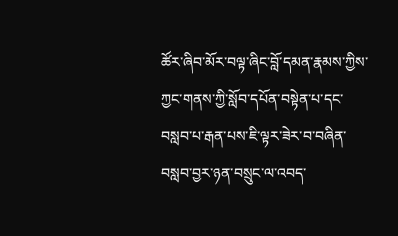ཚོར་ཞིབ་མོར་བལྟ་ཞིང་བློ་དམན་རྣམས་ཀྱིས་ཀྱང་གནས་ཀྱི་སློབ་དཔོན་བསྟེན་པ་དང་བསླབ་པ་རྒན་པས་ཇི་ལྟར་ཟེར་བ་བཞིན་བསླབ་བྱར་ཉན་བསྲུང་ལ་འབད་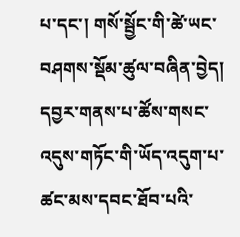པ་དང་། གསོ་སྦྱོང་གི་ཚེ་ཡང་བཤགས་སྡོམ་ཚུལ་བཞིན་བྱེད། དབྱར་གནས་པ་ཚོས་གསང་འདུས་གཏོང་གི་ཡོད་འདུག་པ་ཚང་མས་དབང་ཐོབ་པའི་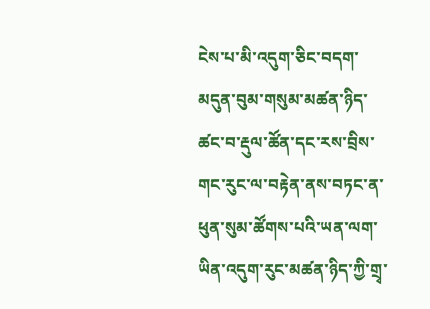ངེས་པ་མི་འདུག་ཅིང་བདག་མདུན་བུམ་གསུམ་མཚན་ཉིད་ཚང་བ་རྡུལ་ཚོན་དང་རས་བྲིས་གང་རུང་ལ་བརྟེན་ནས་བཏང་ན་ཕུན་སུམ་ཚོགས་པའི་ཡན་ལག་ཡིན་འདུག་རུང་མཚན་ཉིད་ཀྱི་གྲྭ་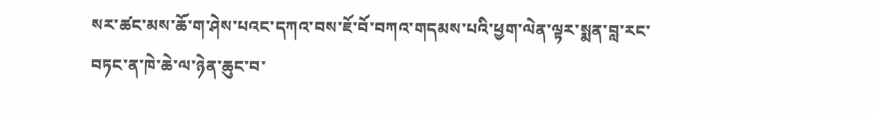སར་ཚང་མས་ཆོ་ག་ཤེས་པའང་དཀའ་བས་ཇོ་བོ་བཀའ་གདམས་པའི་ཕྱག་ལེན་ལྟར་སྨན་བླ་རང་བཏང་ན་ཁེ་ཆེ་ལ་ཉེན་ཆུང་བ་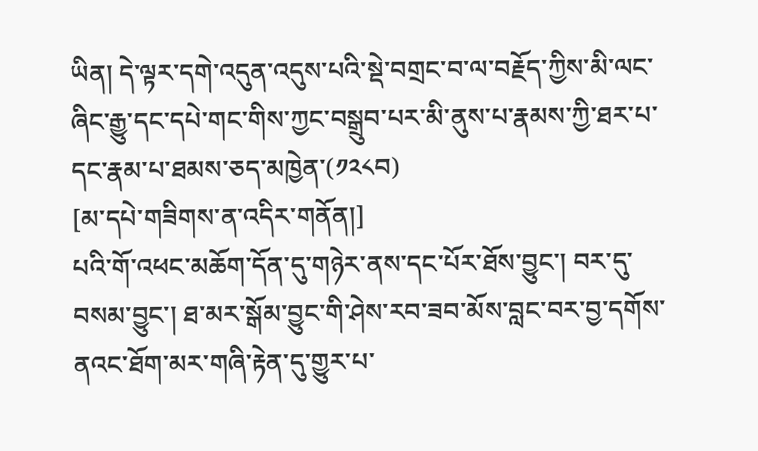ཡིན། དེ་ལྟར་དགེ་འདུན་འདུས་པའི་སྡེ་བགྲང་བ་ལ་བརྗོད་ཀྱིས་མི་ལང་ཞིང་རྒྱུ་དང་དཔེ་གང་གིས་ཀྱང་བསྒྲུབ་པར་མི་ནུས་པ་རྣམས་ཀྱི་ཐར་པ་དང་རྣམ་པ་ཐམས་ཅད་མཁྱེན་(༡༢༨བ)
[མ་དཔེ་གཟིགས་ན་འདིར་གནོན།]
པའི་གོ་འཕང་མཆོག་དོན་དུ་གཉེར་ནས་དང་པོར་ཐོས་བྱུང་། བར་དུ་བསམ་བྱུང་། ཐ་མར་སྒོམ་བྱུང་གི་ཤེས་རབ་ཟབ་མོས་བླང་བར་བྱ་དགོས་ནའང་ཐོག་མར་གཞི་རྟེན་དུ་གྱུར་པ་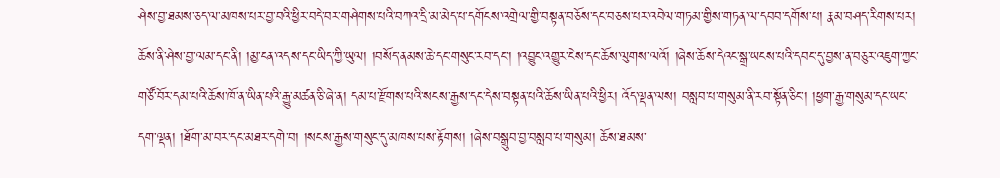ཤེས་བྱ་ཐམས་ཅད་ལ་མཁས་པར་བྱ་བའི་ཕྱིར་བདེ་བར་གཤེགས་པའི་བཀའ་དྲི་མ་མེད་པ་དགོངས་འགྲེལ་གྱི་བསྟན་བཅོས་དང་བཅས་པར་འབེལ་གཏམ་གྱིས་གཏན་ལ་དབབ་དགོས་པ། རྣམ་བཤད་རིགས་པར། ཆོས་ནི་ཤེས་བྱ་ལམ་དང་ནི། །མྱ་ངན་འདས་དང་ཡིད་ཀྱི་ཡུལ། །བསོད་ནམས་ཆེ་དང་གསུང་རབ་དང་། །འབྱུང་འགྱུར་ངེས་དང་ཆོས་ལུགས་ལའོ། །ཞེས་ཆོས་དེའང་སྒྲ་ཡངས་པའི་དབང་དུ་བྱས་ན་བཅུར་འཇུག་ཀྱང་གཙོ་བོར་དམ་པའི་ཆོས་ཁོ་ན་ཡིན་པའི་རྒྱུ་མཚན་ཅི་ཞེ་ན། དམ་པ་རྫོགས་པའི་སངས་རྒྱས་དང་དེས་བསྟན་པའི་ཆོས་ཡིན་པའི་ཕྱིར། འོད་ལྡན་ལས། བསླབ་པ་གསུམ་ནི་རབ་སྟོན་ཅིང་། །ཕྱག་རྒྱ་གསུམ་དང་ཡང་དག་ལྡན། །ཐོག་མ་བར་དང་མཐར་དགེ་བ། །སངས་རྒྱས་གསུང་དུ་མཁས་པས་རྟོགས། །ཞེས་བསྒྲུབ་བྱ་བསླབ་པ་གསུམ། ཆོས་ཐམས་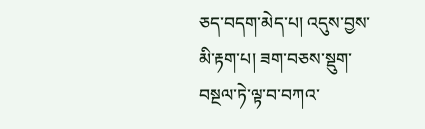ཅད་བདག་མེད་པ། འདུས་བྱས་མི་རྟག་པ། ཟག་བཅས་སྡུག་བསྔལ་ཏེ་ལྟ་བ་བཀའ་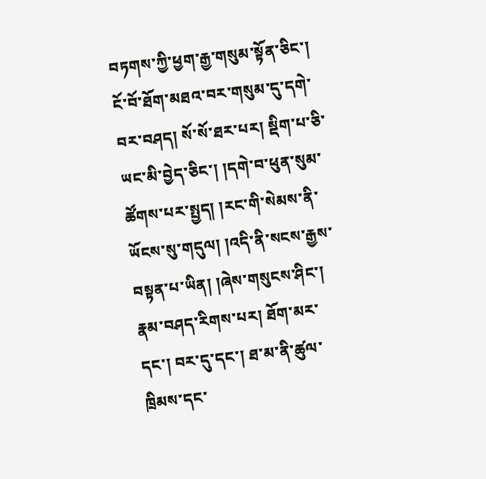བཏགས་ཀྱི་ཕྱག་རྒྱ་གསུམ་སྟོན་ཅིང་། ངོ་བོ་ཐོག་མཐའ་བར་གསུམ་དུ་དགེ་བར་བཤད། སོ་སོ་ཐར་པར། སྡིག་པ་ཅི་ཡང་མི་བྱེད་ཅིང་། །དགེ་བ་ཕུན་སུམ་ཚོགས་པར་སྤྱད། །རང་གི་སེམས་ནི་ཡོངས་སུ་གདུལ། །འདི་ནི་སངས་རྒྱས་བསྟན་པ་ཡིན། །ཞེས་གསུངས་ཤིང་། རྣམ་བཤད་རིགས་པར། ཐོག་མར་དང་། བར་དུ་དང་། ཐ་མ་ནི་ཚུལ་ཁྲིམས་དང་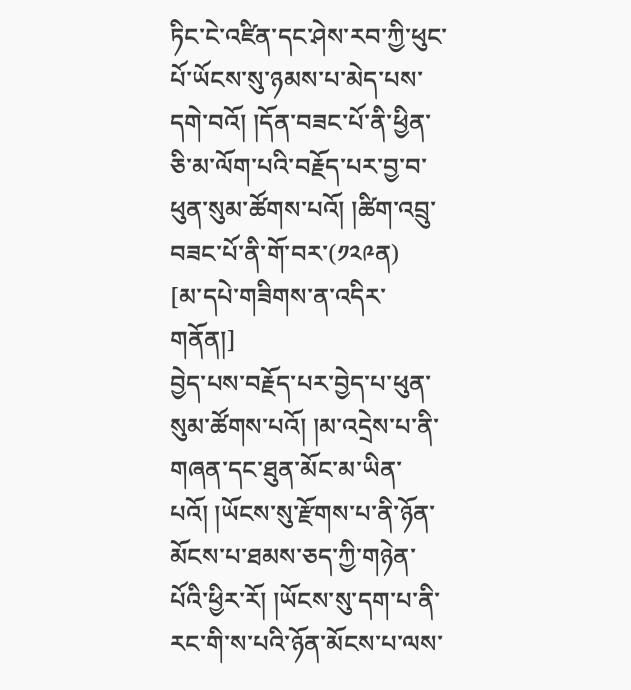ཏིང་ངེ་འཛིན་དང་ཤེས་རབ་ཀྱི་ཕུང་པོ་ཡོངས་སུ་ཉམས་པ་མེད་པས་དགེ་བའོ། །དོན་བཟང་པོ་ནི་ཕྱིན་ཅི་མ་ལོག་པའི་བརྗོད་པར་བྱ་བ་ཕུན་སུམ་ཚོགས་པའོ། །ཚིག་འབྲུ་བཟང་པོ་ནི་གོ་བར་(༡༢༩ན)
[མ་དཔེ་གཟིགས་ན་འདིར་གནོན།]
བྱེད་པས་བརྗོད་པར་བྱེད་པ་ཕུན་སུམ་ཚོགས་པའོ། །མ་འདྲེས་པ་ནི་གཞན་དང་ཐུན་མོང་མ་ཡིན་པའོ། །ཡོངས་སུ་རྫོགས་པ་ནི་ཉོན་མོངས་པ་ཐམས་ཅད་ཀྱི་གཉེན་པོའི་ཕྱིར་རོ། །ཡོངས་སུ་དག་པ་ནི་རང་གི་ས་པའི་ཉོན་མོངས་པ་ལས་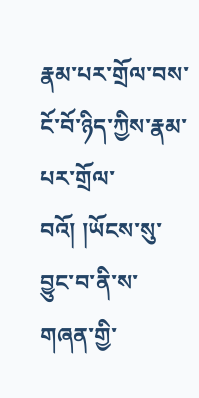རྣམ་པར་གྲོལ་བས་ངོ་བོ་ཉིད་ཀྱིས་རྣམ་པར་གྲོལ་བའོ། །ཡོངས་སུ་བྱུང་བ་ནི་ས་གཞན་གྱི་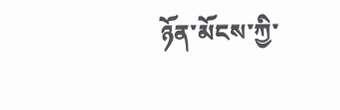ཉོན་མོངས་ཀྱི་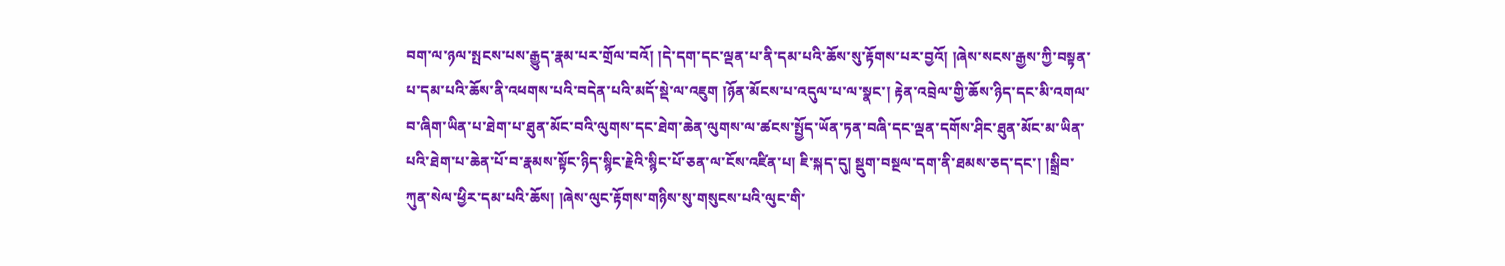བག་ལ་ཉལ་སྤངས་པས་རྒྱུད་རྣམ་པར་གྲོལ་བའོ། །དེ་དག་དང་ལྡན་པ་ནི་དམ་པའི་ཆོས་སུ་རྟོགས་པར་བྱའོ། །ཞེས་སངས་རྒྱས་ཀྱི་བསྟན་པ་དམ་པའི་ཆོས་ནི་འཕགས་པའི་བདེན་པའི་མདོ་སྡེ་ལ་འཇུག །ཉོན་མོངས་པ་འདུལ་པ་ལ་སྣང་། རྟེན་འབྲེལ་གྱི་ཆོས་ཉིད་དང་མི་འགལ་བ་ཞིག་ཡིན་པ་ཐེག་པ་ཐུན་མོང་བའི་ལུགས་དང་ཐེག་ཆེན་ལུགས་ལ་ཚངས་སྤྱོད་ཡོན་ཏན་བཞི་དང་ལྡན་དགོས་ཤིང་ཐུན་མོང་མ་ཡིན་པའི་ཐེག་པ་ཆེན་པོ་བ་རྣམས་སྟོང་ཉིད་སྙིང་རྗེའི་སྙིང་པོ་ཅན་ལ་ངོས་འཛིན་པ། ཇི་སྐད་དུ། སྡུག་བསྔལ་དག་ནི་ཐམས་ཅད་དང་། །སྒྲིབ་ཀུན་སེལ་ཕྱིར་དམ་པའི་ཆོས། །ཞེས་ལུང་རྟོགས་གཉིས་སུ་གསུངས་པའི་ལུང་གི་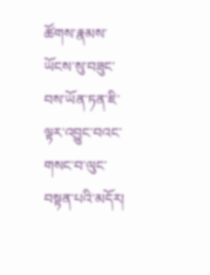ཚོགས་རྣམས་ཡོངས་སུ་བཟུང་བས་ཡོན་ཏན་ཇི་ལྟར་འབྱུང་བའང་གསང་བ་ལུང་བསྟན་པའི་མདོར།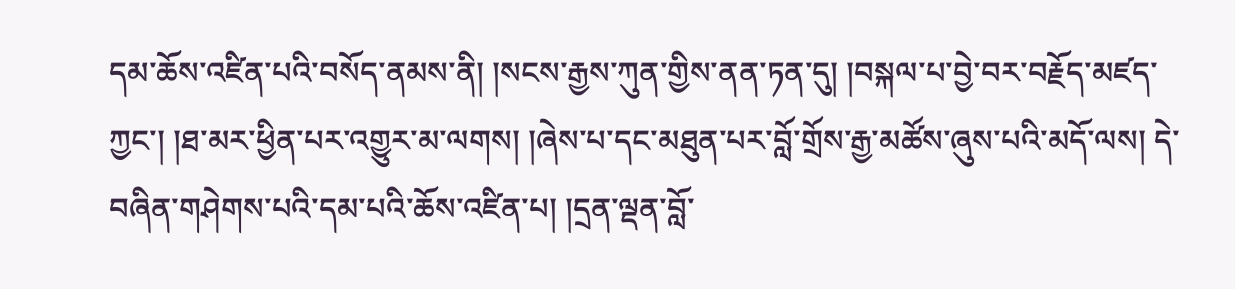དམ་ཆོས་འཛིན་པའི་བསོད་ནམས་ནི། །སངས་རྒྱས་ཀུན་གྱིས་ནན་ཏན་དུ། །བསྐལ་པ་བྱེ་བར་བརྗོད་མཛད་ཀྱང་། །ཐ་མར་ཕྱིན་པར་འགྱུར་མ་ལགས། །ཞེས་པ་དང་མཐུན་པར་བློ་གྲོས་རྒྱ་མཚོས་ཞུས་པའི་མདོ་ལས། དེ་བཞིན་གཤེགས་པའི་དམ་པའི་ཆོས་འཛིན་པ། །དྲན་ལྡན་བློ་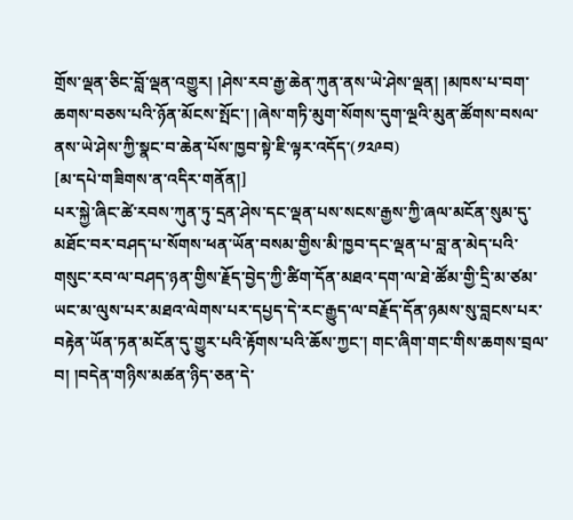གྲོས་ལྡན་ཅིང་བློ་ལྡན་འགྱུར། །ཤེས་རབ་རྒྱ་ཆེན་ཀུན་ནས་ཡེ་ཤེས་ལྡན། །མཁས་པ་བག་ཆགས་བཅས་པའི་ཉོན་མོངས་སྤོང་། །ཞེས་གཏི་མུག་སོགས་དུག་ལྔའི་མུན་ཚོགས་བསལ་ནས་ཡེ་ཤེས་ཀྱི་སྣང་བ་ཆེན་པོས་ཁྱབ་སྟེ་ཇི་ལྟར་འདོད་(༡༢༩བ)
[མ་དཔེ་གཟིགས་ན་འདིར་གནོན།]
པར་སྐྱེ་ཞིང་ཚེ་རབས་ཀུན་ཏུ་དྲན་ཤེས་དང་ལྡན་པས་སངས་རྒྱས་ཀྱི་ཞལ་མངོན་སུམ་དུ་མཐོང་བར་བཤད་པ་སོགས་ཕན་ཡོན་བསམ་གྱིས་མི་ཁྱབ་དང་ལྡན་པ་བླ་ན་མེད་པའི་གསུང་རབ་ལ་བཤད་ཉན་གྱིས་རྗོད་བྱེད་ཀྱི་ཚིག་དོན་མཐའ་དག་ལ་ཐེ་ཚོམ་གྱི་དྲི་མ་ཙམ་ཡང་མ་ལུས་པར་མཐའ་ལེགས་པར་དཔྱད་དེ་རང་རྒྱུད་ལ་བརྗོད་དོན་ཉམས་སུ་བླངས་པར་བརྟེན་ཡོན་ཏན་མངོན་དུ་གྱུར་པའི་རྟོགས་པའི་ཆོས་ཀྱང་། གང་ཞིག་གང་གིས་ཆགས་བྲལ་བ། །བདེན་གཉིས་མཚན་ཉིད་ཅན་དེ་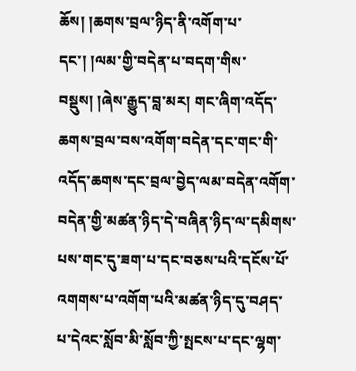ཆོས། །ཆགས་བྲལ་ཉིད་ནི་འགོག་པ་དང་། །ལམ་གྱི་བདེན་པ་བདག་གིས་བསྡུས། །ཞེས་རྒྱུད་བླ་མར། གང་ཞིག་འདོད་ཆགས་བྲལ་བས་འགོག་བདེན་དང་གང་གི་འདོད་ཆགས་དང་བྲལ་བྱེད་ལམ་བདེན་འགོག་བདེན་གྱི་མཚན་ཉིད་དེ་བཞིན་ཉིད་ལ་དམིགས་པས་གང་དུ་ཟག་པ་དང་བཅས་པའི་དངོས་པོ་འགགས་པ་འགོག་པའི་མཚན་ཉིད་དུ་བཤད་པ་དེའང་སློབ་མི་སློབ་ཀྱི་སྤངས་པ་དང་ལྷག་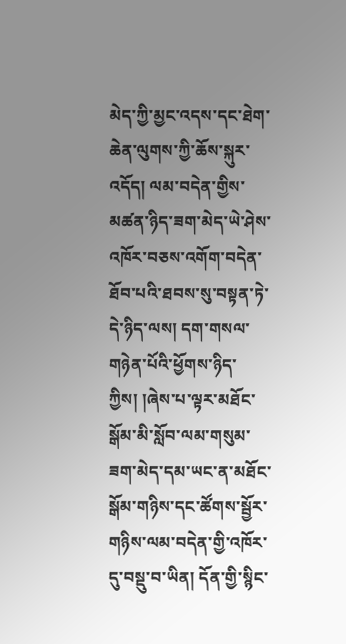མེད་ཀྱི་མྱང་འདས་དང་ཐེག་ཆེན་ལུགས་ཀྱི་ཆོས་སྐུར་འདོད། ལམ་བདེན་གྱིས་མཚན་ཉིད་ཟག་མེད་ཡེ་ཤེས་འཁོར་བཅས་འགོག་བདེན་ཐོབ་པའི་ཐབས་སུ་བསྟན་ཏེ་དེ་ཉིད་ལས། དག་གསལ་གཉེན་པོའི་ཕྱོགས་ཉིད་ཀྱིས། །ཞེས་པ་ལྟར་མཐོང་སྒོམ་མི་སློབ་ལམ་གསུམ་ཟག་མེད་དམ་ཡང་ན་མཐོང་སྒོམ་གཉིས་དང་ཚོགས་སྦྱོར་གཉིས་ལམ་བདེན་གྱི་འཁོར་དུ་བསྡུ་བ་ཡིན། དོན་གྱི་སྙིང་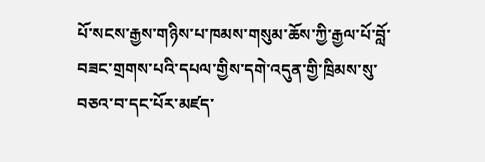པོ་སངས་རྒྱས་གཉིས་པ་ཁམས་གསུམ་ཆོས་ཀྱི་རྒྱལ་པོ་བློ་བཟང་གྲགས་པའི་དཔལ་གྱིས་དགེ་འདུན་གྱི་ཁྲིམས་སུ་བཅའ་བ་དང་པོར་མཛད་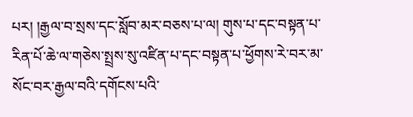པར། །རྒྱལ་བ་སྲས་དང་སློབ་མར་བཅས་པ་ལ། གུས་པ་དང་བསྟན་པ་རིན་པོ་ཆེ་ལ་གཅེས་སྤྲས་སུ་འཛིན་པ་དང་བསྟན་པ་ཕྱོགས་རེ་བར་མ་སོང་བར་རྒྱལ་བའི་དགོངས་པའི་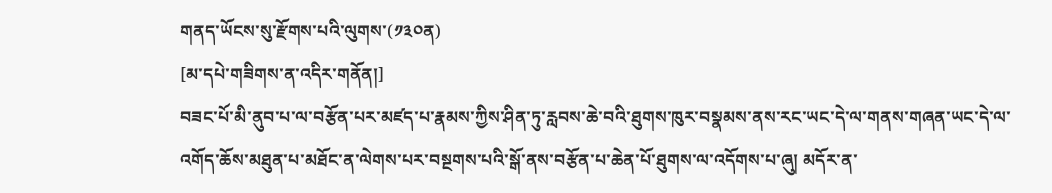གནད་ཡོངས་སུ་རྫོགས་པའི་ལུགས་(༡༣༠ན)
[མ་དཔེ་གཟིགས་ན་འདིར་གནོན།]
བཟང་པོ་མི་ནུབ་པ་ལ་བརྩོན་པར་མཛད་པ་རྣམས་ཀྱིས་ཤིན་ཏུ་རླབས་ཆེ་བའི་ཐུགས་ཁུར་བསྣམས་ནས་རང་ཡང་དེ་ལ་གནས་གཞན་ཡང་དེ་ལ་འགོད་ཆོས་མཐུན་པ་མཐོང་ན་ལེགས་པར་བསྔགས་པའི་སྒོ་ནས་བརྩོན་པ་ཆེན་པོ་ཐུགས་ལ་འདོགས་པ་ཞུ། མདོར་ན་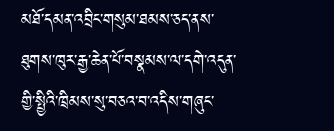མཐོ་དམན་འབྲིང་གསུམ་ཐམས་ཅད་ནས་ཐུགས་ཁུར་རྒྱ་ཆེན་པོ་བསྣམས་ལ་དགེ་འདུན་གྱི་སྤྱིའི་ཁྲིམས་སུ་བཅའ་བ་འདིས་གཞུང་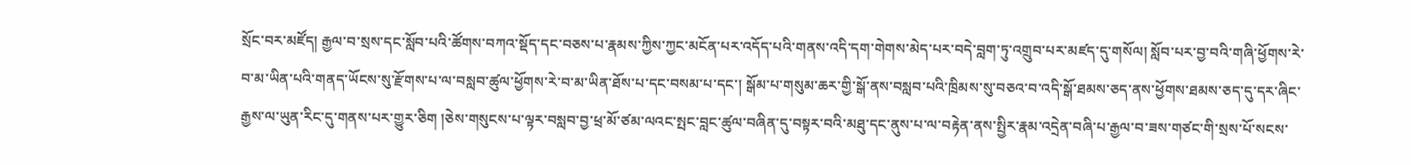སྲོང་བར་མཛོད། རྒྱལ་བ་སྲས་དང་སློབ་པའི་ཚོགས་བཀའ་སྡོད་དང་བཅས་པ་རྣམས་ཀྱིས་ཀྱང་མངོན་པར་འདོད་པའི་གནས་འདི་དག་གེགས་མེད་པར་བདེ་བླག་ཏུ་འགྲུབ་པར་མཛད་དུ་གསོལ། སློབ་པར་བྱ་བའི་གཞི་ཕྱོགས་རེ་བ་མ་ཡིན་པའི་གནད་ཡོངས་སུ་རྫོགས་པ་ལ་བསླབ་ཚུལ་ཕྱོགས་རེ་བ་མ་ཡིན་ཐོས་པ་དང་བསམ་པ་དང་། སྒོམ་པ་གསུམ་ཆར་གྱི་སྒོ་ནས་བསླབ་པའི་ཁྲིམས་སུ་བཅའ་བ་འདི་སྒོ་ཐམས་ཅད་ནས་ཕྱོགས་ཐམས་ཅད་དུ་དར་ཞིང་རྒྱས་ལ་ཡུན་རིང་དུ་གནས་པར་གྱུར་ཅིག །ཅེས་གསུངས་པ་ལྟར་བསླབ་བྱ་ཕྲ་མོ་ཙམ་ལའང་སྤང་བླང་ཚུལ་བཞིན་དུ་བསྟར་བའི་མཐུ་དང་ནུས་པ་ལ་བརྟེན་ནས་སྤྱིར་རྣམ་འདྲེན་བཞི་པ་རྒྱལ་བ་ཟས་གཙང་གི་སྲས་པོ་སངས་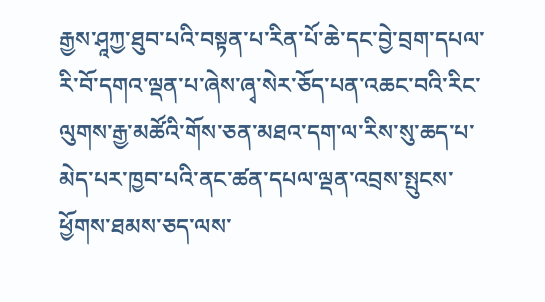རྒྱས་ཤཱཀྱ་ཐུབ་པའི་བསྟན་པ་རིན་པོ་ཆེ་དང་བྱེ་བྲག་དཔལ་རི་བོ་དགའ་ལྡན་པ་ཞེས་ཞྭ་སེར་ཅོད་པན་འཆང་བའི་རིང་ལུགས་རྒྱ་མཚོའི་གོས་ཅན་མཐའ་དག་ལ་རིས་སུ་ཆད་པ་མེད་པར་ཁྱབ་པའི་ནང་ཚན་དཔལ་ལྡན་འབྲས་སྤུངས་ཕྱོགས་ཐམས་ཅད་ལས་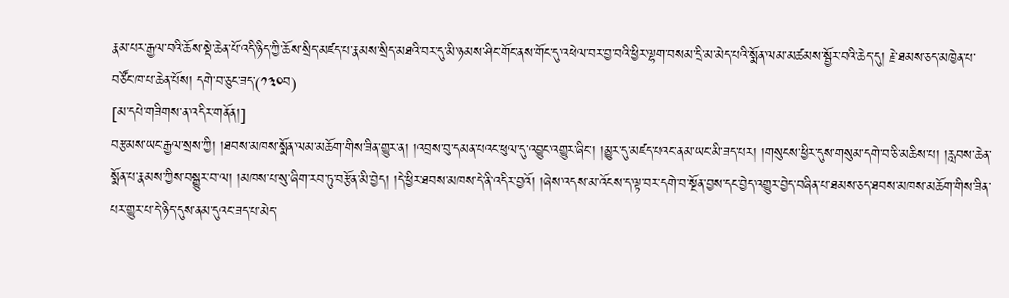རྣམ་པར་རྒྱལ་བའི་ཆོས་སྡེ་ཆེན་པོ་འདི་ཉིད་ཀྱི་ཆོས་སྲིད་མཛད་པ་རྣམས་སྲིད་མཐའི་བར་དུ་མི་ཉམས་ཤིང་གོང་ནས་གོང་དུ་འཕེལ་བར་བྱ་བའི་ཕྱིར་ལྷག་བསམ་དྲི་མ་མེད་པའི་སྨོན་ལམ་མཚམས་སྦྱོར་བའི་ཆེད་དུ། རྗེ་ཐམས་ཅད་མཁྱེན་པ་བཙོང་ཁ་པ་ཆེན་པོས། དགེ་བ་ཅུང་ཟད་(༡༣༠བ)
[མ་དཔེ་གཟིགས་ན་འདིར་གནོན།]
བརྩམས་ཡང་རྒྱལ་སྲས་ཀྱི། །ཐབས་མཁས་སྨོན་ལམ་མཆོག་གིས་ཟིན་གྱུར་ན། །འབྲས་བུ་དམན་པའང་ཕུལ་དུ་འབྱུང་འགྱུར་ཞིང་། །མྱུར་དུ་མཛད་པའང་ནམ་ཡང་མི་ཟད་པར། །གསུངས་ཕྱིར་དུས་གསུམ་དགེ་བ་ཅི་མཆིས་པ། །རླབས་ཆེན་སྨོན་པ་རྣམས་ཀྱིས་བསྒྱུར་བ་ལ། །མཁས་པ་སུ་ཞིག་རབ་ཏུ་བརྩོན་མི་བྱེད། །དེ་ཕྱིར་ཐབས་མཁས་དེ་ནི་འདིར་བྱའོ། །ཞེས་འདས་མ་འོངས་ད་ལྟ་བར་དགེ་བ་སྔོན་བྱས་དང་བྱེད་འགྱུར་བྱེད་བཞིན་པ་ཐམས་ཅད་ཐབས་མཁས་མཆོག་གིས་ཟིན་པར་གྱུར་པ་དེ་ཉིད་དུས་ནམ་དུའང་ཟད་པ་མེད་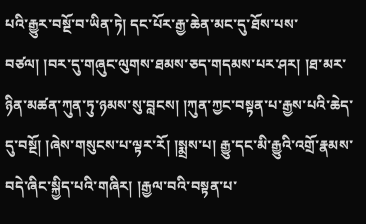པའི་རྒྱུར་བསྔོ་བ་ཡིན་ཏེ། དང་པོར་རྒྱ་ཆེན་མང་དུ་ཐོས་པས་བཙལ། །བར་དུ་གཞུང་ལུགས་ཐམས་ཅད་གདམས་པར་ཤར། །ཐ་མར་ཉིན་མཚན་ཀུན་ཏུ་ཉམས་སུ་བླངས། །ཀུན་ཀྱང་བསྟན་པ་རྒྱས་པའི་ཆེད་དུ་བསྔོ། །ཞེས་གསུངས་པ་ལྟར་རོ། །སྨྲས་པ། རྒྱུ་དང་མི་རྒྱུའི་འགྲོ་རྣམས་བདེ་ཞིང་སྐྱིད་པའི་གཞིར། །རྒྱལ་བའི་བསྟན་པ་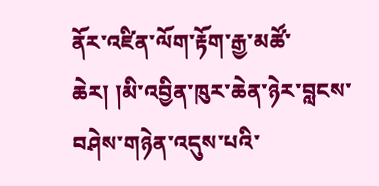ནོར་འཛིན་ལོག་རྟོག་རྒྱ་མཚོ་ཆེར། །མི་འབྱིན་ཁུར་ཆེན་ཉེར་བླངས་བཤེས་གཉེན་འདུས་པའི་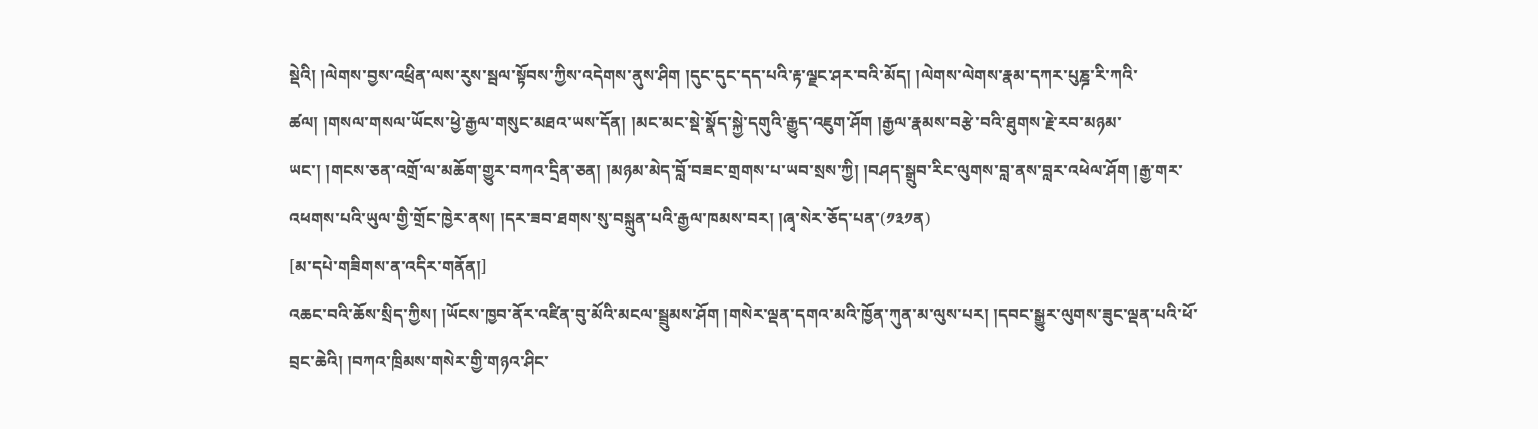སྡེའི། །ལེགས་བྱས་འཕྲིན་ལས་རུས་སྦལ་སྟོབས་ཀྱིས་འདེགས་ནུས་ཤིག །དུང་དུང་དད་པའི་རྟ་ལྗང་ཤར་བའི་མོད། །ལེགས་ལེགས་རྣམ་དཀར་པུཎྜ་རི་ཀའི་ཚལ། །གསལ་གསལ་ཡོངས་ཕྱེ་རྒྱལ་གསུང་མཐའ་ཡས་དོན། །མང་མང་སྡེ་སྣོད་སྐྱེ་དགུའི་རྒྱུད་འཇུག་ཤོག །རྒྱལ་རྣམས་བརྩེ་བའི་ཐུགས་རྗེ་རབ་མཉམ་ཡང་། །གངས་ཅན་འགྲོ་ལ་མཆོག་གྱུར་བཀའ་དྲིན་ཅན། །མཉམ་མེད་བློ་བཟང་གྲགས་པ་ཡབ་སྲས་ཀྱི། །བཤད་སྒྲུབ་རིང་ལུགས་བླ་ནས་བླར་འཕེལ་ཤོག །རྒྱ་གར་འཕགས་པའི་ཡུལ་གྱི་གྲོང་ཁྱེར་ནས། །དར་ཟབ་ཐགས་སུ་བསྐྲུན་པའི་རྒྱལ་ཁམས་བར། །ཞྭ་སེར་ཅོད་པན་(༡༣༡ན)
[མ་དཔེ་གཟིགས་ན་འདིར་གནོན།]
འཆང་བའི་ཆོས་སྲིད་ཀྱིས། །ཡོངས་ཁྱབ་ནོར་འཛིན་བུ་མོའི་མངལ་སྦྲུམས་ཤོག །གསེར་ལྡན་དགའ་མའི་ཁྱོན་ཀུན་མ་ལུས་པར། །དབང་སྒྱུར་ལུགས་ཟུང་ལྡན་པའི་ཕོ་བྲང་ཆེའི། །བཀའ་ཁྲིམས་གསེར་གྱི་གཉའ་ཤིང་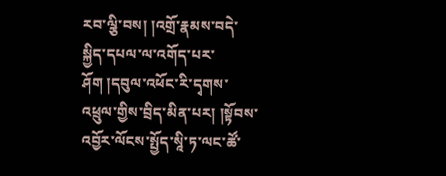རབ་ལྕི་བས། །འགྲོ་རྣམས་བདེ་སྐྱིད་དཔལ་ལ་འགོད་པར་ཤོག །དབུལ་འཕོང་རི་དྭགས་འཕྲུལ་གྱིས་བྲིད་མིན་པར། །སྟོབས་འབྱོར་ལོངས་སྤྱོད་སཱི་ཏ་ལང་ཚོ་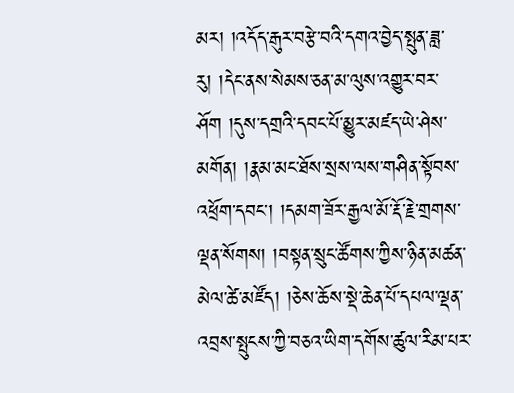མར། །འདོད་རྒུར་བརྩེ་བའི་དགའ་བྱེད་སྤུན་ཟླ་རུ། །དེང་ནས་སེམས་ཅན་མ་ལུས་འགྱུར་བར་ཤོག །དུས་དགྲའི་དབང་པོ་མྱུར་མཛད་ཡེ་ཤེས་མགོན། །རྣམ་མང་ཐོས་སྲས་ལས་གཤིན་སྟོབས་འཕྲོག་དབང་། །དམག་ཟོར་རྒྱལ་མོ་རྡོ་རྗེ་གྲགས་ལྡན་སོགས། །བསྟན་སྲུང་ཚོགས་ཀྱིས་ཉིན་མཚན་མེལ་ཚེ་མཛོད། །ཅེས་ཆོས་སྡེ་ཆེན་པོ་དཔལ་ལྡན་འབྲས་སྤུངས་ཀྱི་བཅའ་ཡིག་དགོས་ཚུལ་རིམ་པར་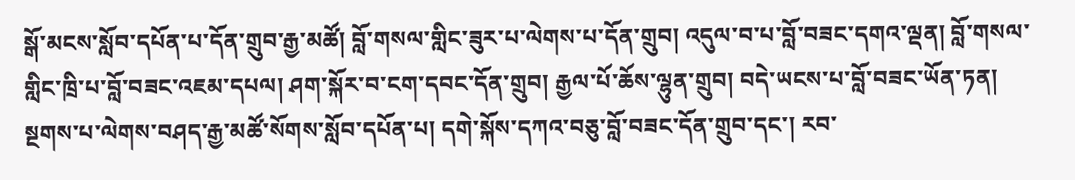སྒོ་མངས་སློབ་དཔོན་པ་དོན་གྲུབ་རྒྱ་མཚོ། བློ་གསལ་གླིང་ཟུར་པ་ལེགས་པ་དོན་གྲུབ། འདུལ་བ་པ་བློ་བཟང་དགའ་ལྡན། བློ་གསལ་གླིང་ཁྲི་པ་བློ་བཟང་འཇམ་དཔལ། ཤག་སྐོར་བ་ངག་དབང་དོན་གྲུབ། རྒྱལ་པོ་ཆོས་ལྷུན་གྲུབ། བདེ་ཡངས་པ་བློ་བཟང་ཡོན་ཏན། སྔགས་པ་ལེགས་བཤད་རྒྱ་མཚོ་སོགས་སློབ་དཔོན་པ། དགེ་སྐོས་དཀའ་བཅུ་བློ་བཟང་དོན་གྲུབ་དང་། རབ་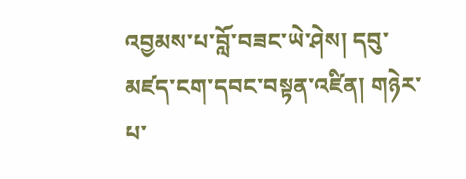འབྱམས་པ་བློ་བཟང་ཡེ་ཤེས། དབུ་མཛད་ངག་དབང་བསྟན་འཛིན། གཉེར་པ་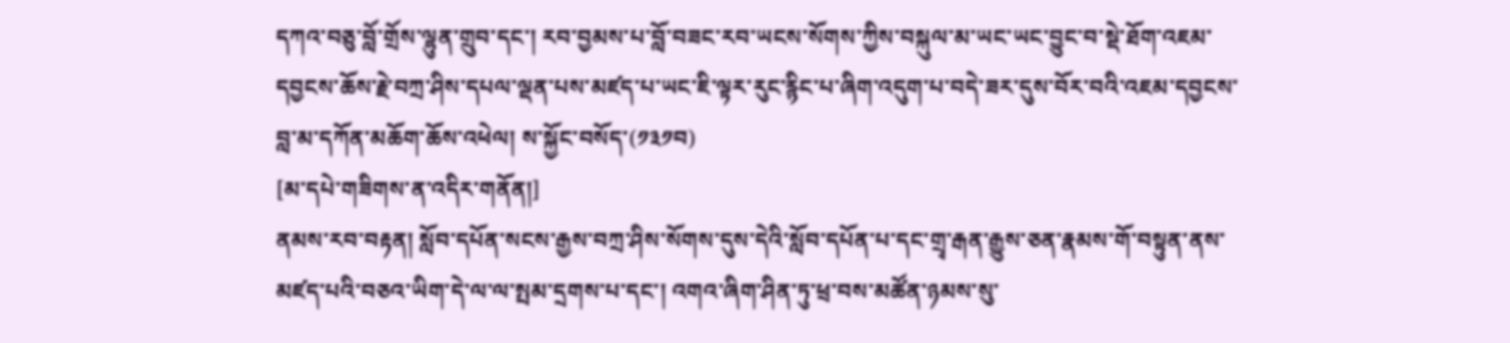དཀའ་བཅུ་བློ་གྲོས་ལྷུན་གྲུབ་དང་། རབ་བྱམས་པ་བློ་བཟང་རབ་ཡངས་སོགས་ཀྱིས་བསྐུལ་མ་ཡང་ཡང་བྱུང་བ་སྡེ་ཐོག་འཇམ་དབྱངས་ཆོས་རྗེ་བཀྲ་ཤིས་དཔལ་ལྡན་པས་མཛད་པ་ཡང་ཇི་ལྟར་རུང་རྙིང་པ་ཞིག་འདུག་པ་བདེ་ཟར་དུས་བོར་བའི་འཇམ་དབྱངས་བླ་མ་དཀོན་མཆོག་ཆོས་འཕེལ། ས་སྐྱོང་བསོད་(༡༣༡བ)
[མ་དཔེ་གཟིགས་ན་འདིར་གནོན།]
ནམས་རབ་བརྟན། སློབ་དཔོན་སངས་རྒྱས་བཀྲ་ཤིས་སོགས་དུས་དེའི་སློབ་དཔོན་པ་དང་གྲྭ་རྒན་རྒྱུས་ཅན་རྣམས་གོ་བསྟུན་ནས་མཛད་པའི་བཅའ་ཡིག་དེ་ལ་ལ་སྤམ་དྲགས་པ་དང་། འགའ་ཞིག་ཤིན་ཏུ་ཕྲ་བས་མཚོན་ཉམས་སུ་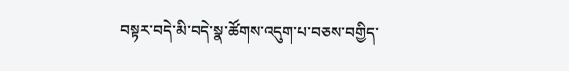བསྟར་བདེ་མི་བདེ་སྣ་ཚོགས་འདུག་པ་བཅས་བགྱིད་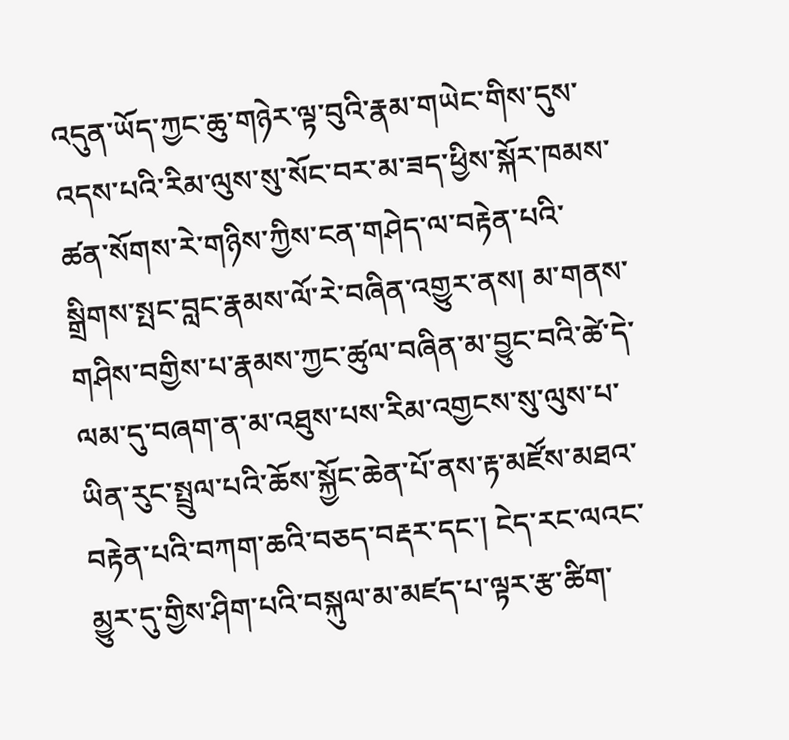འདུན་ཡོད་ཀྱང་ཆུ་གཉེར་ལྟ་བུའི་རྣམ་གཡེང་གིས་དུས་འདས་པའི་རིམ་ལུས་སུ་སོང་བར་མ་ཟད་ཕྱིས་སྐོར་ཁམས་ཚན་སོགས་རེ་གཉིས་ཀྱིས་ངན་གཤེད་ལ་བརྟེན་པའི་སྒྲིགས་སྤང་བླང་རྣམས་ལོ་རེ་བཞིན་འགྱུར་ནས། མ་གནས་གཤིས་བགྱིས་པ་རྣམས་ཀྱང་ཚུལ་བཞིན་མ་བྱུང་བའི་ཚེ་དེ་ལམ་དུ་བཞག་ན་མ་འཐུས་པས་རིམ་འགྱངས་སུ་ལུས་པ་ཡིན་རུང་སྤྲུལ་པའི་ཆོས་སྐྱོང་ཆེན་པོ་ནས་རྟ་མཛོས་མཐའ་བརྟེན་པའི་བཀག་ཆའི་བཅད་བརྡར་དང་། ངེད་རང་ལའང་མྱུར་དུ་གྱིས་ཤིག་པའི་བསྐུལ་མ་མཛད་པ་ལྟར་རྩ་ཚིག་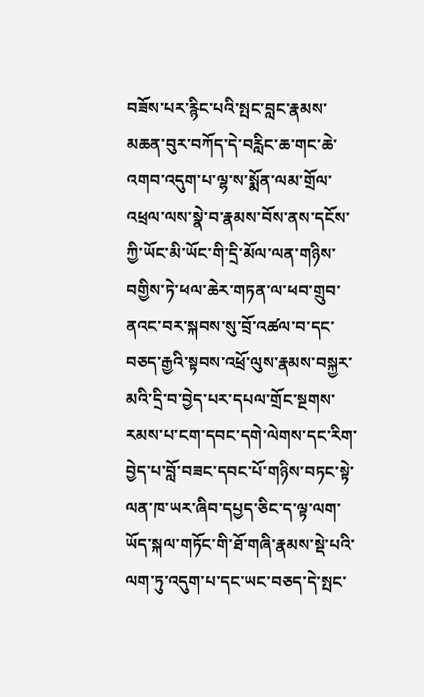བཟོས་པར་རྙིང་པའི་སྤང་བླང་རྣམས་མཆན་བུར་བཀོད་དེ་བརླིང་ཆ་གང་ཆེ་འགབ་འདུག་པ་ལྷ་ས་སྨོན་ལམ་གྲོལ་འཕྲལ་ལས་སྣེ་བ་རྣམས་བོས་ནས་དངོས་ཀྱི་ཡོང་མི་ཡོང་གི་དྲི་མོལ་ལན་གཉིས་བགྱིས་ཏེ་ཕལ་ཆེར་གཏན་ལ་ཕབ་གྲུབ་ནའང་བར་སྐབས་སུ་བྲོ་འཚལ་བ་དང་བཅད་རྒྱའི་སྟབས་འཕྲོ་ལུས་རྣམས་བསྐྱར་མའི་དྲི་བ་བྱེད་པར་དཔལ་གྲོང་སྔགས་རམས་པ་ངག་དབང་དགེ་ལེགས་དང་རིག་བྱེད་པ་བློ་བཟང་དབང་པོ་གཉིས་བཏང་སྟེ་ལན་ཁ་ཡར་ཞིབ་དཔྱད་ཅིང་ད་ལྟ་ལག་ཡོད་སྐལ་གཏོང་གི་ཐོ་གཞི་རྣམས་སྡེ་པའི་ལག་ཏུ་འདུག་པ་དང་ཡང་བཅད་དེ་སྤང་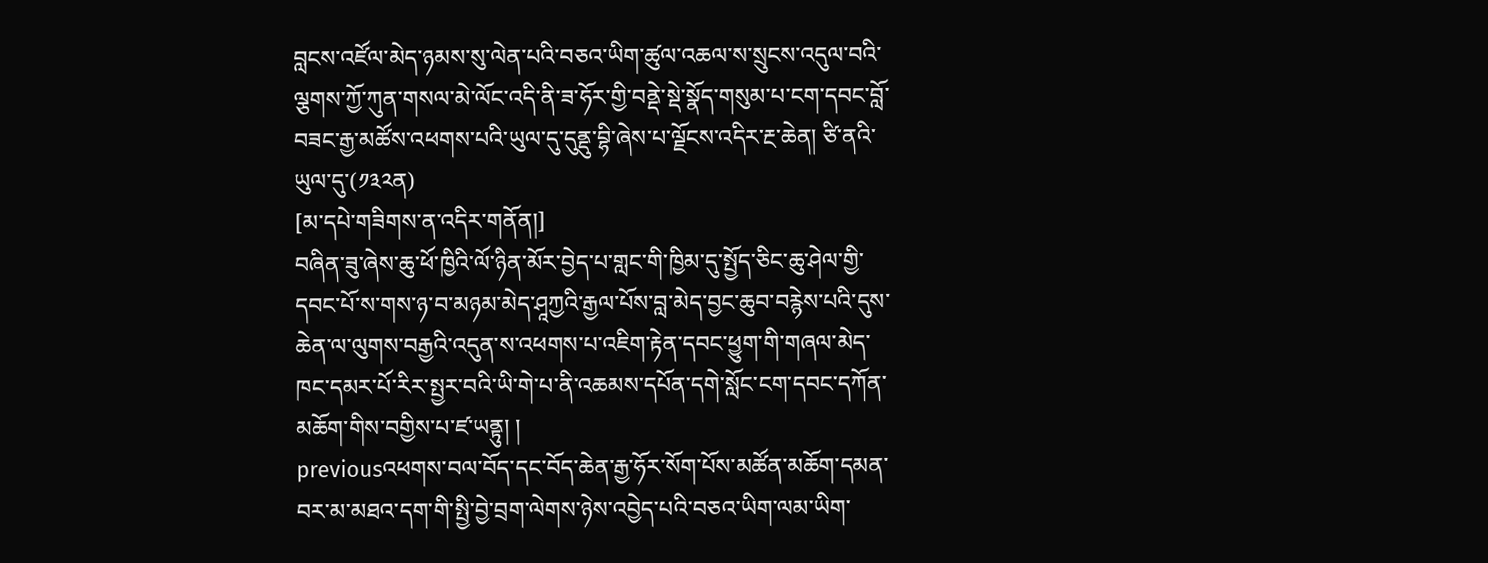བླངས་འཛོལ་མེད་ཉམས་སུ་ལེན་པའི་བཅའ་ཡིག་ཚུལ་འཆལ་ས་སྲུངས་འདུལ་བའི་ལྕགས་ཀྱོ་ཀུན་གསལ་མེ་ལོང་འདི་ནི་ཟ་ཧོར་གྱི་བནྡེ་སྡེ་སྣོད་གསུམ་པ་ངག་དབང་བློ་བཟང་རྒྱ་མཚོས་འཕགས་པའི་ཡུལ་དུ་དུནྡུ་བྷི་ཞེས་པ་ལྗོངས་འདིར་རྔ་ཆེན། ཙི་ནའི་ཡུལ་དུ་(༡༣༢ན)
[མ་དཔེ་གཟིགས་ན་འདིར་གནོན།]
བཞིན་ཟུ་ཞེས་ཆུ་ཕོ་ཁྱིའི་ལོ་ཉིན་མོར་བྱེད་པ་གླང་གི་ཁྱིམ་དུ་སྤྱོད་ཅིང་ཆུ་ཤེལ་གྱི་དབང་པོ་ས་གས་ཉ་བ་མཉམ་མེད་ཤཱཀྱའི་རྒྱལ་པོས་བླ་མེད་བྱང་ཆུབ་བརྙེས་པའི་དུས་ཆེན་ལ་ལུགས་བརྒྱའི་འདུན་ས་འཕགས་པ་འཇིག་རྟེན་དབང་ཕྱུག་གི་གཞལ་མེད་ཁང་དམར་པོ་རིར་སྤྱར་བའི་ཡི་གེ་པ་ནི་འཆམས་དཔོན་དགེ་སློང་ངག་དབང་དཀོན་མཆོག་གིས་བགྱིས་པ་ཛ་ཡནྟུ། །
previousའཕགས་བལ་བོད་དང་བོད་ཆེན་རྒྱ་ཧོར་སོག་པོས་མཚོན་མཆོག་དམན་བར་མ་མཐའ་དག་གི་སྤྱི་བྱེ་བྲག་ལེགས་ཉེས་འབྱེད་པའི་བཅའ་ཡིག་ལམ་ཡིག་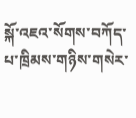སྐོ་འཇའ་སོགས་བཀོད་པ་ཁྲིམས་གཉིས་གསེར་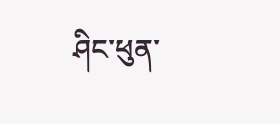ཤིང་ཕུན་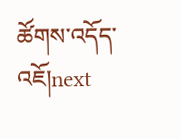ཚོགས་འདོད་འཇོ།next